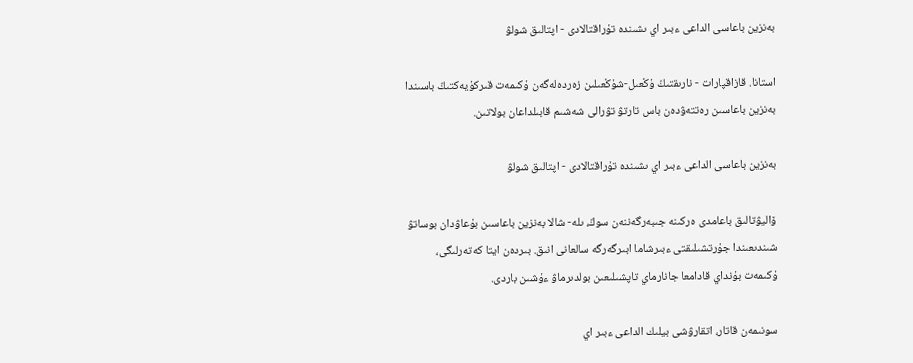بەنزين باعاسى الداعى ءبىر اي ىشىندە تۇراقتالادى - اپتالىق شولۋ

استانا. قازاقپارات - نارىقتىڭ ۇڭعىل-شۇڭعىلىن زەردەلەگەن ۇكىمەت قىركۇيەكتىڭ باسىندا بەنزين باعاسىن رەتتەۋدەن باس تارتۋ تۋرالى شەشىم قابىلداعان بولاتىن.

بەنزين باعاسى الداعى ءبىر اي ىشىندە تۇراقتالادى - اپتالىق شولۋ

ۆاليۋتالىق باعامدى ەركىنە جىبەرگەننەن سوڭ، ىلە- شالا بەنزين باعاسىن بۇعاۋدان بوساتۋ شىندىعىندا جۇرتشىلىقتى ءبىرشاما ابىرگەرگە سالعانى انىق. بىردەن ايتا كەتەرلىگى، ۇكىمەت بۇنداي قادامعا جانارماي تاپشىلىعىن بولدىرماۋ ءۇشىن باردى.

سونىمەن قاتار، اتقارۋشى بيلىك الداعى ءبىر اي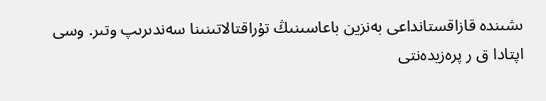ىشىندە قازاقستانداعى بەنزين باعاسىنىڭ تۇراقتالاتىنىنا سەندىرىپ وتىر. وسى اپتادا ق ر پرەزيدەنتى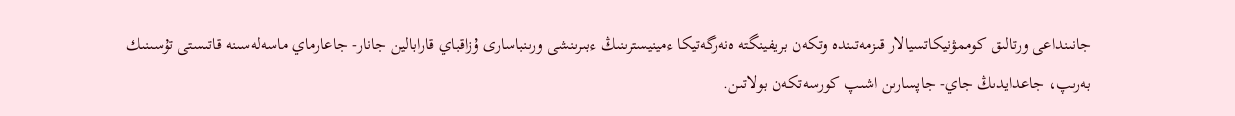جانىنداعى ورتالىق كوممۋنيكاتسيالار قىزمەتىندە وتكەن بريفينگتە ەنەرگەتيكا ءمينيسترىنىڭ ءبىرىنشى ورىنباسارى ۇزاقباي قارابالين جانار- جاعارماي ماسەلەسىنە قاتىستى تۇسىنىك بەرىپ، جاعدايدىڭ جاي- جاپسارىن اشىپ كورسەتكەن بولاتىن.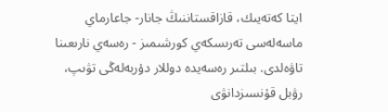ايتا كەتەيىك، قازاقستاننىڭ جانار- جاعارماي ماسەلەسى تەرىسكەي كورشىمىز - رەسەي نارىعىنا تاۋەلدى. بىلتىر رەسەيدە دوللار دۇربەلەڭى تۋىپ، رۋبل قۇنسىزدانۋى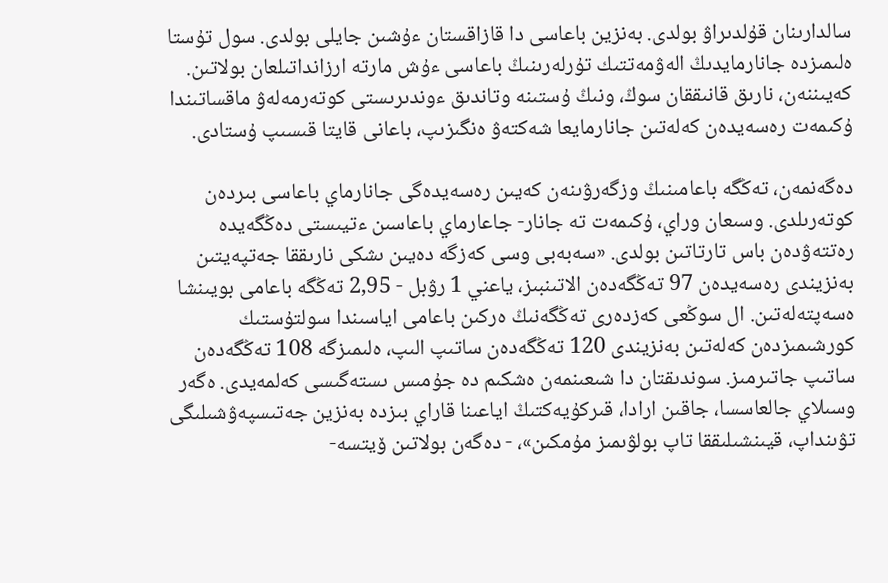سالدارىنان قۇلدىراۋ بولدى. بەنزين باعاسى دا قازاقستان ءۇشىن جايلى بولدى. سول تۇستا ەلىمىزدە جانارمايدىڭ الەۋمەتتىك تۇرلەرىنىڭ باعاسى ءۇش مارتە ارزانداتىلعان بولاتىن. كەيىننەن، نارىق قانىققان سوڭ، ونىڭ ۇستىنە وتاندىق ءوندىرىستى كوتەرمەلەۋ ماقساتىندا ۇكىمەت رەسەيدەن كەلەتىن جانارمايعا شەكتەۋ ەنگىزىپ، باعانى قايتا قىسىپ ۇستادى.

دەگەنمەن، تەڭگە باعامىنىڭ وزگەرۋىنەن كەيىن رەسەيدەگى جانارماي باعاسى بىردەن كوتەرىلدى. وسىعان وراي، ۇكىمەت تە جانار- جاعارماي باعاسىن ءتيىستى دەڭگەيدە رەتتەۋدەن باس تارتاتىن بولدى. «سەبەبى وسى كەزگە دەيىن ىشكى نارىققا جەتپەيتىن بەنزيندى رەسەيدەن 97 تەڭگەدەن الاتىنبىز، ياعني 1 رۋبل - 2,95 تەڭگە باعامى بويىنشا ەسەپتەلەتىن. ال سوڭعى كەزدەرى تەڭگەنىڭ ەركىن باعامى اياسىندا سولتۇستىك كورشىمىزدەن كەلەتىن بەنزيندى 120 تەڭگەدەن ساتىپ الىپ، ەلىمىزگە 108 تەڭگەدەن ساتىپ جاتىرمىز. سوندىقتان دا شىعىنمەن ەشكىم دە جۇمىس ىستەگىسى كەلمەيدى. ەگەر وسىلاي جالعاسسا، جاقىن ارادا، قىركۇيەكتىڭ اياعىنا قاراي بىزدە بەنزين جەتىسپەۋشىلىگى تۋىنداپ، قيىنشىلىققا تاپ بولۋىمىز مۇمكىن»، - دەگەن بولاتىن ۆيتسە-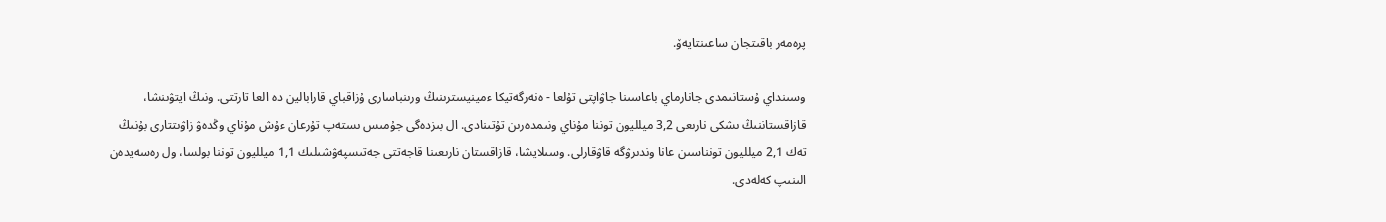پرەمەر باقىتجان ساعىنتايەۆ.

وسىنداي ۇستانىمدى جانارماي باعاسىنا جاۋاپتى تۇلعا - ەنەرگەتيكا ءمينيسترىنىڭ ورىنباسارى ۇزاقباي قارابالين دە العا تارتتى. ونىڭ ايتۋىنشا، قازاقستاننىڭ ىشكى نارىعى 3,2 ميلليون توننا مۇناي ونىمدەرىن تۇتىنادى. ال بىزدەگى جۇمىس ىستەپ تۇرعان ءۇش مۇناي وڭدەۋ زاۋىتتارى بۇنىڭ تەك 2,1 ميلليون تونناسىن عانا وندىرۋگە قاۋقارلى. وسىلايشا، قازاقستان نارىعىنا قاجەتتى جەتىسپەۋشىلىك 1,1 ميلليون توننا بولسا، ول رەسەيدەن الىنىپ كەلەدى.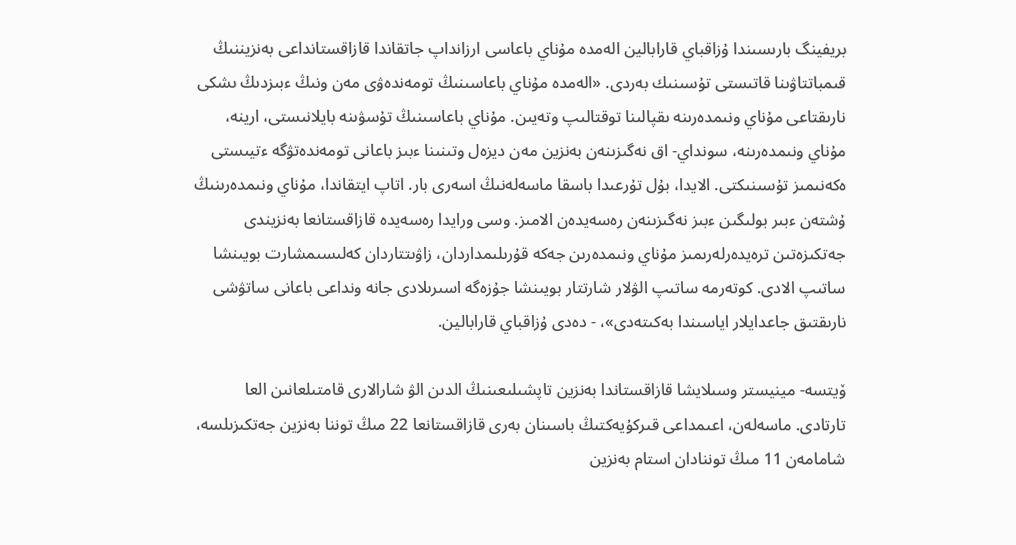بريفينگ بارىسىندا ۇزاقباي قارابالين الەمدە مۇناي باعاسى ارزانداپ جاتقاندا قازاقستانداعى بەنزيننىڭ قىمباتتاۋىنا قاتىستى تۇسىنىك بەردى. «الەمدە مۇناي باعاسىنىڭ تومەندەۋى مەن ونىڭ ءبىزدىڭ ىشكى نارىقتاعى مۇناي ونىمدەرىنە ىقپالىنا توقتالىپ وتەيىن. مۇناي باعاسىنىڭ تۇسۋىنە بايلانىستى، ارينە، مۇناي ونىمدەرىنە، سونداي- اق نەگىزىنەن بەنزين مەن ديزەل وتىنىنا ءبىز باعانى تومەندەتۋگە ءتيىستى ەكەنىمىز تۇسىنىكتى. الايدا، بۇل تۇرعىدا باسقا ماسەلەنىڭ اسەرى بار. اتاپ ايتقاندا، مۇناي ونىمدەرىنىڭ ۇشتەن ءبىر بولىگىن ءبىز نەگىزىنەن رەسەيدەن الامىز. وسى ورايدا رەسەيدە قازاقستانعا بەنزيندى جەتكىزەتىن ترەيدەرلەرىمىز مۇناي ونىمدەرىن جەكە قۇرىلىمداردان، زاۋىتتاردان كەلىسىمشارت بويىنشا ساتىپ الادى. كوتەرمە ساتىپ الۋلار شارتتار بويىنشا جۇزەگە اسىرىلادى جانە ونداعى باعانى ساتۋشى نارىقتىق جاعدايلار اياسىندا بەكىتەدى»، - دەدى ۇزاقباي قارابالين.

ۆيتسە- مينيستر وسىلايشا قازاقستاندا بەنزين تاپشىلىعىنىڭ الدىن الۋ شارالارى قامتىلعانىن العا تارتادى. ماسەلەن، اعىمداعى قىركۇيەكتىڭ باسىنان بەرى قازاقستانعا 22 مىڭ توننا بەنزين جەتكىزىلسە، شامامەن 11 مىڭ توننادان استام بەنزين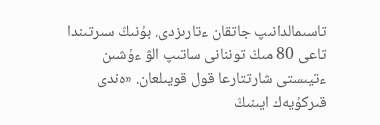تاسىمالدانىپ جاتقان ءتارىزدى. بۇنىڭ سىرتىندا تاعى 80 مىڭ توننانى ساتىپ الۋ ءۇشىن ءتيىستى شارتتارعا قول قويىلعان. «ەندى قىركۇيەك ايىنىڭ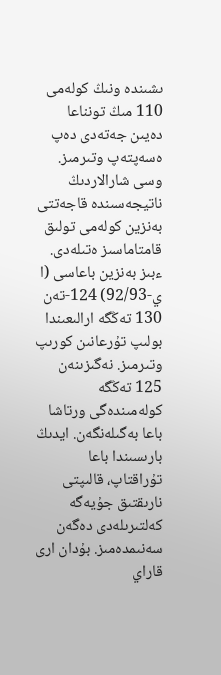ىشىندە ونىڭ كولەمى 110 مىڭ تونناعا دەيىن جەتەدى دەپ ەسەپتەپ وتىرمىز. وسى شارالاردىڭ ناتيجەسىندە قاجەتتى بەنزين كولەمى تولىق قامتاماسىز ەتىلەدى. ءبىز بەنزين باعاسى (ا ي-92/93) 124-تەن 130 تەڭگە ارالىعىندا بولىپ تۇرعانىن كورىپ وتىرمىز. نەگىزىنەن 125 تەڭگە كولەمىندەگى ورتاشا باعا بەگىلەنگەن. ايدىڭ بارىسىندا باعا تۇراقتاپ، قالىپتى نارىقتىق جۇيەگە كەلتىرىلەدى دەگەن سەنىمدەمىز. بۇدان ارى قاراي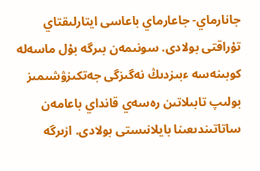جانارماي- جاعارماي باعاسى ايتارلىقتاي تۇراقتى بولادى. سونىمەن بىرگە بۇل ماسەلە كوبىنەسە ءبىزدىڭ نەگىزگى جەتكىزۋشىمىز بولىپ تابىلاتىن رەسەي قانداي باعامەن ساتاتىندىعىنا بايلانىستى بولادى. ازىرگە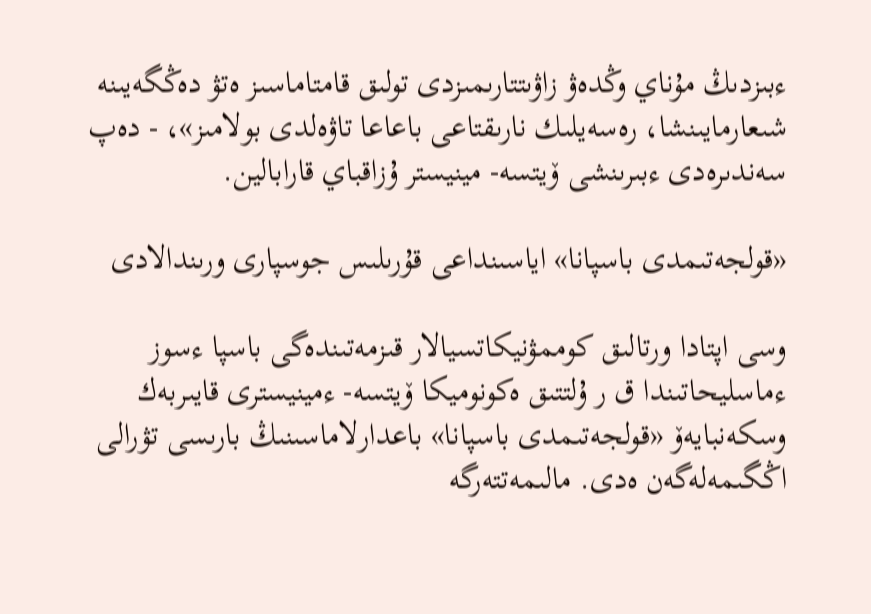ءبىزدىڭ مۇناي وڭدەۋ زاۋىتتارىمىزدى تولىق قامتاماسىز ەتۋ دەڭگەيىنە شىعارمايىنشا، رەسەيلىك نارىقتاعى باعاعا تاۋەلدى بولامىز»، - دەپ سەندىرەدى ءبىرىنشى ۆيتسە- مينيستر ۇزاقباي قارابالين.

«قولجەتىمدى باسپانا» اياسىنداعى قۇرىلىس جوسپارى ورىندالادى

وسى اپتادا ورتالىق كوممۋنيكاتسيالار قىزمەتىندەگى باسپا ءسوز ءماسليحاتىندا ق ر ۇلتتىق ەكونوميكا ۆيتسە- ءمينيسترى قايىربەك وسكەنبايەۆ «قولجەتىمدى باسپانا» باعدارلاماسىنىڭ بارىسى تۋرالى اڭگىمەلەگەن ەدى. مالىمەتتەرگە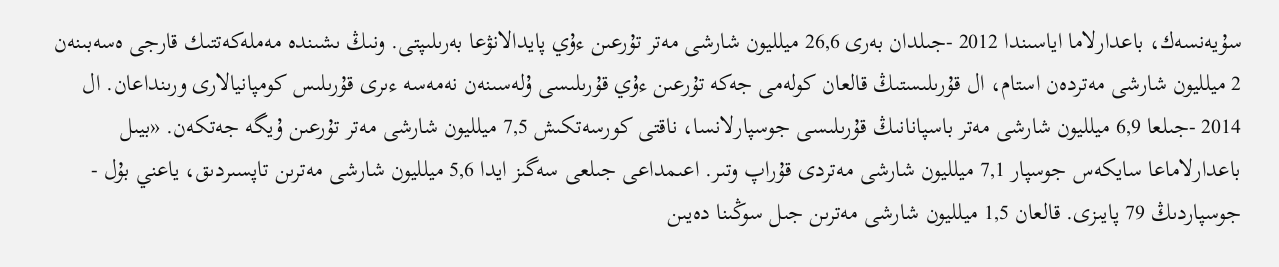سۇيەنسەك، باعدارلاما اياسىندا 2012 -جىلدان بەرى 26,6 ميلليون شارشى مەتر تۇرعىن ءۇي پايدالانۋعا بەرىلىپتى. ونىڭ ىشىندە مەملەكەتتىك قارجى ەسەبىنەن 2 ميلليون شارشى مەتردەن استام، ال قۇرىلىستىڭ قالعان كولەمى جەكە تۇرعىن ءۇي قۇرىلىسى ۇلەسىنەن نەمەسە ءىرى قۇرىلىس كومپانيالارى ورىنداعان. ال 2014 -جىلعا 6,9 ميلليون شارشى مەتر باسپانانىڭ قۇرىلىسى جوسپارلانسا، ناقتى كورسەتكىش 7,5 ميلليون شارشى مەتر تۇرعىن ۇيگە جەتكەن. «بيىل باعدارلاماعا سايكەس جوسپار 7,1 ميلليون شارشى مەتردى قۇراپ وتىر. اعىمداعى جىلعى سەگىز ايدا 5,6 ميلليون شارشى مەترىن تاپسىردىق، ياعني بۇل - جوسپاردىڭ 79 پايىزى. قالعان 1,5 ميلليون شارشى مەترىن جىل سوڭىنا دەيىن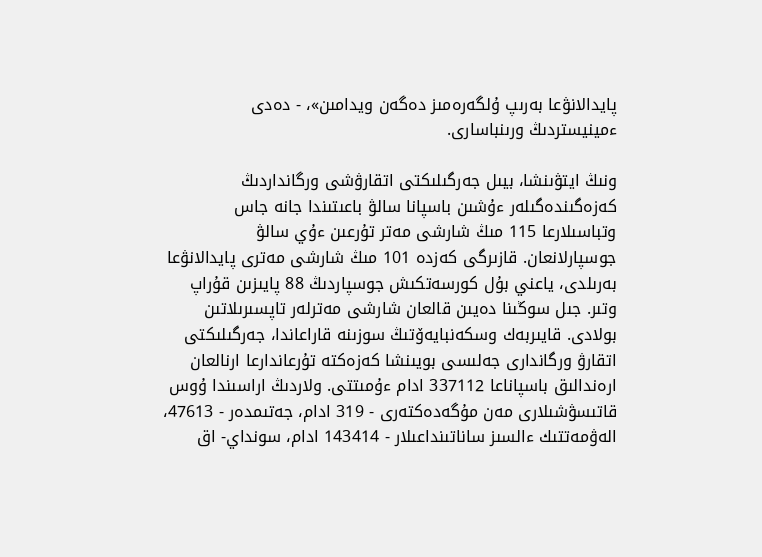پايدالانۋعا بەرىپ ۇلگەرەمىز دەگەن ويدامىن»، - دەدى ءمينيستردىڭ ورىنباسارى.

ونىڭ ايتۋىنشا، بيىل جەرگىلىكتى اتقارۋشى ورگانداردىڭ كەزەگىندەگىلەر ءۇشىن باسپانا سالۋ باعىتىندا جانە جاس وتباسىلارعا 115 مىڭ شارشى مەتر تۇرعىن ءۇي سالۋ جوسپارلانعان. قازىرگى كەزدە 101 مىڭ شارشى مەترى پايدالانۋعا بەرىلدى، ياعني بۇل كورسەتكىش جوسپاردىڭ 88 پايىزىن قۇراپ وتىر. جىل سوڭىنا دەيىن قالعان شارشى مەترلەر تاپسىرىلاتىن بولادى. قايىربەك وسكەنبايەۆتىڭ سوزىنە قاراعاندا، جەرگىلىكتى اتقارۋ ورگاندارى جەلىسى بويىنشا كەزەكتە تۇرعاندارعا ارنالعان ارەندالىق باسپاناعا 337112 ادام ءۇمىتتى. ولاردىڭ اراسىندا ۇوس قاتىسۋشىلارى مەن مۇگەدەكتەرى - 319 ادام، جەتىمدەر - 47613، الەۋمەتتىك ءالسىز ساناتىنداعىلار - 143414 ادام، سونداي- اق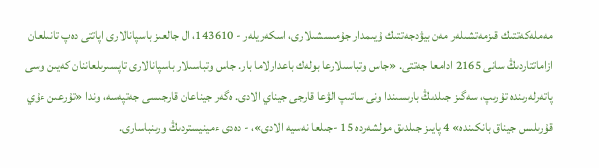مەملەكەتتىك قىزمەتشىلەر مەن بيۋدجەتتىك ۇيىمدار جۇمىسشىلارى، اسكەريلەر - 143610، ال جالعىز باسپانالارى اپاتتى دەپ تانىلعان ازاماتتاردىڭ سانى 2165 ادامعا جەتتى. «جاس وتباسىلارعا بولەك باعدارلاما بار. جاس وتباسىلار باسپانالارى تاپسىرىلعاننان كەيىن وسى پاتەرلەرىندە تۇرىپ، سەگىز جىلدىڭ بارىسىندا ونى ساتىپ الۋعا قارجى جيناي الادى. ەگەر جيناعان قارجىسى جەتپەسە، وندا «تۇرعىن ءۇي قۇرىلىس جيناق بانكىندە» 4 پايىز جىلدىق مولشەردە 15 -جىلعا نەسيە الادى»، - دەدى ءمينيستردىڭ ورىنباسارى.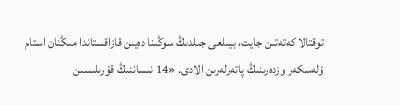توقتالا كەتەتىن جايت، بيىلعى جىلدىڭ سوڭىنا دەيىن قازاقستاندا مىڭنان استام ۇلەسكەر وزدەرىنىڭ پاتەرلەرىن الادى. «14 نىساننىڭ قۇرىلىسىن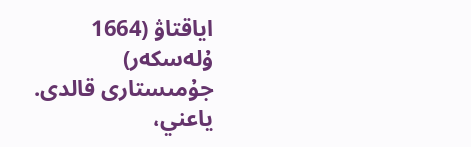اياقتاۋ (1664 ۇلەسكەر) جۇمىستارى قالدى. ياعني،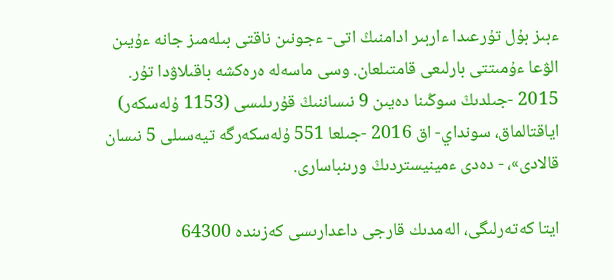ءبىز بۇل تۇرعىدا ءاربىر ادامنىڭ اتى- ءجونىن ناقتى بىلەمىز جانە ءۇيىن الۋعا ءۇمىتتى بارلىعى قامتىلعان. وسى ماسەلە ەرەكشە باقىلاۋدا تۇر. 2015 -جىلدىڭ سوڭىنا دەيىن 9 نىساننىڭ قۇرىلىسى (1153 ۇلەسكەر) اياقتالماق، سونداي- اق 2016 -جىلعا 551 ۇلەسكەرگە تيەسىلى 5 نىسان قالادى»، - دەدى ءمينيستردىڭ ورىنباسارى.

ايتا كەتەرلىگى، الەمدىك قارجى داعدارىسى كەزىندە 64300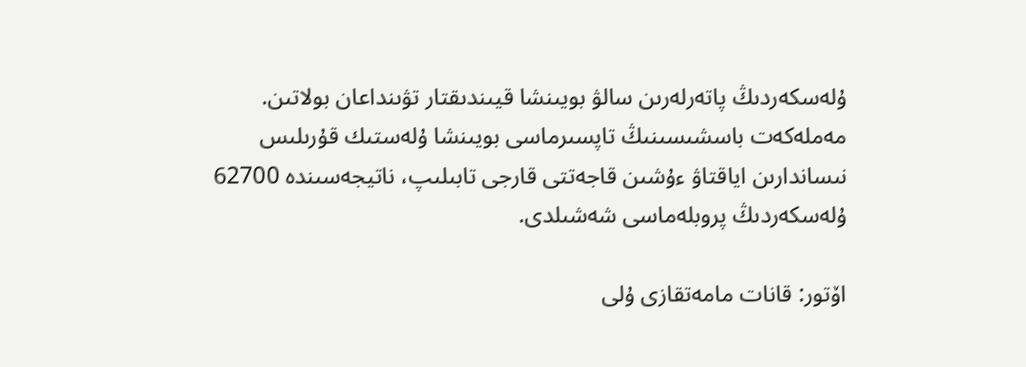ۇلەسكەردىڭ پاتەرلەرىن سالۋ بويىنشا قيىندىقتار تۋىنداعان بولاتىن. مەملەكەت باسشىسىنىڭ تاپسىرماسى بويىنشا ۇلەستىك قۇرىلىس نىساندارىن اياقتاۋ ءۇشىن قاجەتتى قارجى تابىلىپ، ناتيجەسىندە 62700 ۇلەسكەردىڭ پروبلەماسى شەشىلدى.

اۆتور: قانات مامەتقازى ۇلى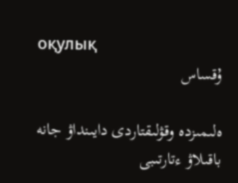оқулық
ۇقساس

ەلىمىزدە وقۋلىقتاردى دايىنداۋ جانە باقىلاۋ ءتارتىبى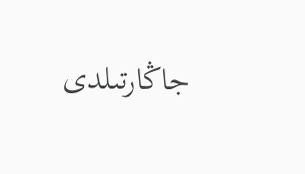جاڭارتىلدى